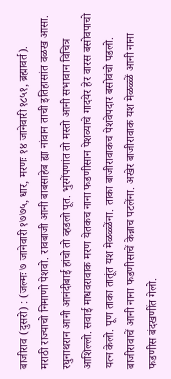बाजीराव (दुसरो) : (जल्मः ७ जानेवारी १७७५, धार, मरणः १४ जानेवारी १८५१, ब्रह्मावर्त).
मराठी राज्याचो निमाणो पेशवो. रावबाजी आनी बाबसाहेब ह्या नांवान ताची इतिहासांत वळख आसा. रघुनाथरान आनी आनंदीबाई हांचो तो व्हडलो पूत. भुरगेंपणांत तो मस्तो आनी सभावान विचित्र आशिल्लो. सवाई माधवरावाक मरण येतकच नाना फडणीसान पेशव्याचे गादयेर हेर वारस बसोवपाचो यत्न केलो. पूण ताका तातूंत यश मेळळ्ळेंना. ताका बाजीरावाकच पेशवेपदार बसोवंचो पडलो. बाजीरावाचें आनी नाना फडणीसाचें केन्नाच पटलेंना. अखेर बाजीरावाक यश मेळळ्ळें आनी नाना फडणीस बंदखणींत गेलो.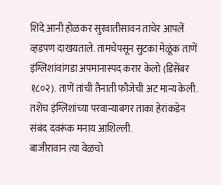शिंदे आनी होळकर सुरवातीसावन ताचेर आपलें व्हडपण दाखयताले. तामचेपसून सुटका मेळूंक ताणें इंग्लिशांवांगडा अपमानास्पद करार केलो (डिसेंबर १८०२). ताणें तांची तैनाती फौजेची अट मान्य केली. तशेंच इंग्लिशांच्या परवान्याबगर ताका हेरांकडेन संबंद दवरूंक मनाय आशिल्ली.
बाजीरावान त्या वेळचो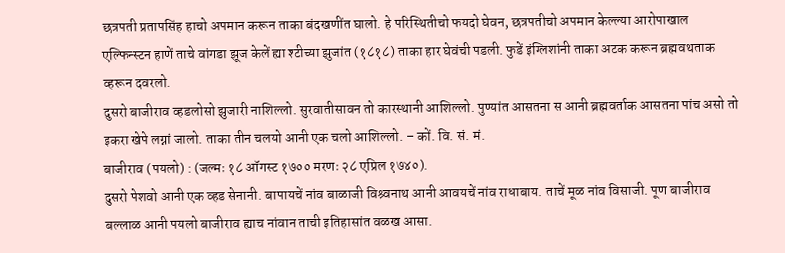छत्रपती प्रतापसिंह हाचो अपमान करून ताका बंदखणींत घालो. हे परिस्थितीचो फयदो घेवन, छत्रपतीचो अपमान केल्ल्या आरोपाखाल एल्फिन्स्टन हाणें ताचे वांगडा झूज केलें ह्या श्टीच्या झुजांत (१८१८) ताका हार घेवंची पडली. फुडें इंग्लिशांनी ताका अटक करून ब्रह्मवथताक व्हरून दवरलो.
दुसरो बाजीराव व्हडलोसो झुजारी नाशिल्लो. सुरवातीसावन तो कारस्थानी आशिल्लो. पुण्यांत आसतना स आनी ब्रह्मवर्ताक आसतना पांच असो तो इकरा खेपे लग्नां जालो. ताका तीन चलयो आनी एक चलो आशिल्लो. – कों. वि. सं. मं.
बाजीराव (पयलो) : (जल्मः १८ ऑगस्ट १७०० मरणः २८ एप्रिल १७४०).
दुसरो पेशवो आनी एक व्हड सेनानी. बापायचें नांव बाळाजी विश्र्वनाथ आनी आवयचें नांव राधाबाय. ताचें मूळ नांव विसाजी. पूण बाजीराव बल्लाळ आनी पयलो बाजीराव ह्याच नांवान ताची इतिहासांत वळख आसा.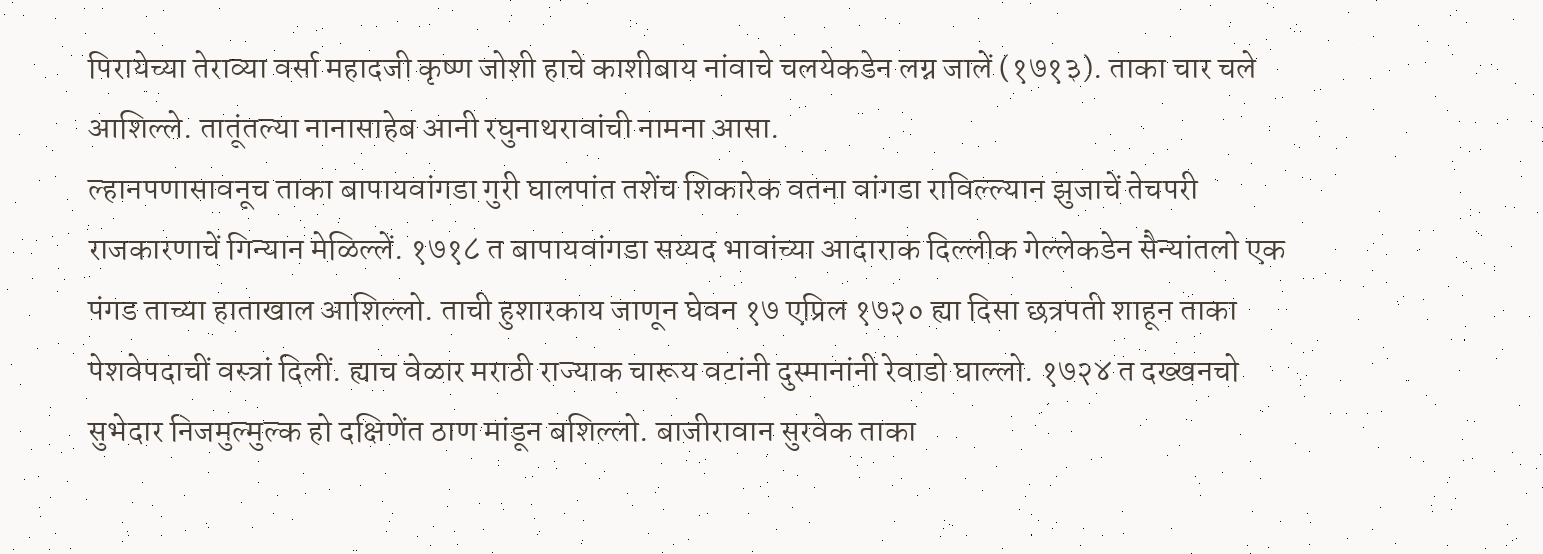पिरायेच्या तेराव्या वर्सा महादजी कृष्ण जोशी हाचे काशीबाय नांवाचे चलयेकडेन लग्न जालें (१७१३). ताका चार चले आशिल्ले. तातूंतल्या नानासाहेब आनी रघुनाथरावांची नामना आसा.
ल्हानपणासावनूच ताका बापायवांगडा गुरी घालपांत तशेंच शिकारेक वतना वांगडा राविल्ल्यान झुजाचें तेचपरी राजकारणाचें गिन्यान मेळिल्लें. १७१८ त बापायवांगडा सय्यद भावांच्या आदाराक दिल्लीक गेल्लेकडेन सैन्यांतलो एक पंगड ताच्या हाताखाल आशिल्लो. ताची हुशारकाय जाणून घेवन १७ एप्रिल १७२० ह्या दिसा छत्रपती शाहून ताका पेशवेपदाचीं वस्त्रां दिलीं. ह्याच वेळार मराठी राज्याक चारूय वटांनी दुस्मानांनी रेवाडो घाल्लो. १७२४ त दख्खनचो सुभेदार निजमुल्मुल्क हो दक्षिणेंत ठाण मांडून बशिल्लो. बाजीरावान सुरवेक ताका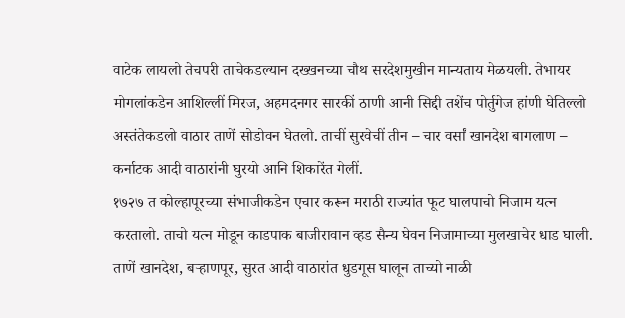वाटेक लायलो तेचपरी ताचेकडल्यान दख्खनच्या चौथ सरदेशमुखीन मान्यताय मेळयली. तेभायर मोगलांकडेन आशिल्लीं मिरज, अहमदनगर सारकीं ठाणी आनी सिद्दी तशेंच पोर्तुगेज हांणी घेतिल्लो अस्तंतेकडलो वाठार ताणें सोडोवन घेतलो. ताचीं सुरवेचीं तीन – चार वर्सां खानदेश बागलाण – कर्नाटक आदी वाठारांनी घुरयो आनि शिकारेंत गेलीं.
१७२७ त कोल्हापूरच्या संभाजीकडेन एचार करून मराठी राज्यांत फूट घालपाचो निजाम यत्न करतालो. ताचो यत्न मोडून काडपाक बाजीरावान व्हड सैन्य घेवन निजामाच्या मुलखाचेर धाड घाली. ताणें खानदेश, बऱ्हाणपूर, सुरत आदी वाठारांत धुडगूस घालून ताच्यो नाळी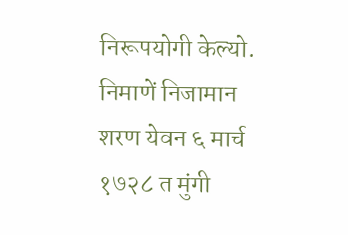निरूपयोगी केल्यो. निमाणें निजामान शरण येवन ६ मार्च १७२८ त मुंगी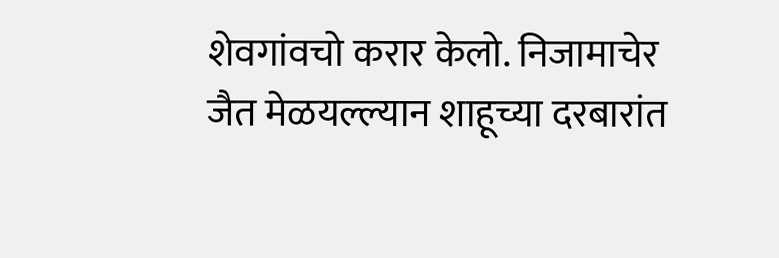शेवगांवचो करार केलो. निजामाचेर जैत मेळयल्ल्यान शाहूच्या दरबारांत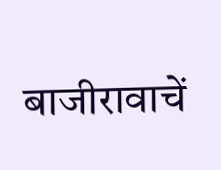बाजीरावाचें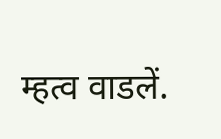म्हत्व वाडलें.